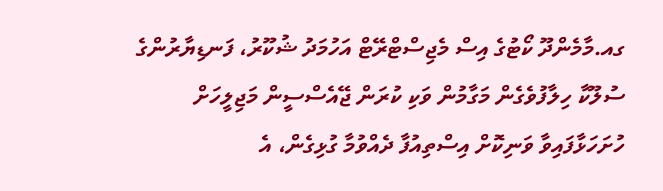ގއ.މާމެންދޫ ކޯޓުގެ އިސް މެޖިސްޓްރޭޓް އަހުމަދު ޝުކޫރު، ފަނޑިޔާރުންގެ ސުލޫކާ ހިލާފުވެގެން މަގާމުން ވަކި ކުރަން ޖޭއެސްސީން މަޖިލީހަށް ހުށަހަޅާފައިވާ ވަނިކޮށް އިސްތިއުފާ ދެއްވުމާ ގުޅިގެން، އެ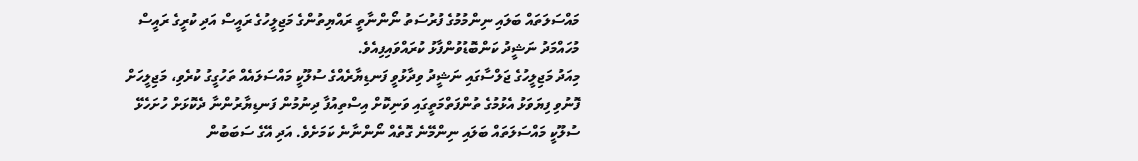މައްސަލަތައް ބަލައި ނިންމުމުގެ ފުރުސަތު ނޯންނާތީ ރައްޔިތުންގެ މަޖިލީހުގެ ރައީސް އަދި ކުރީގެ ރައީސް މުހައްމަދު ނަޝީދު ކަންބޮޑުވުންފާޅު ކުރައްވައިފިއެވެ.
މިއަދު މަޖިލީހުގެ ޖަލްސާގައި ނަޝީދު ވިދާޅުވީ ފަނޑިޔާރެއްގެ ސުލޫކީ މައްސަލައެއް ތަހުގީގު ކުރެވި، މަޖިލީހަށް ފޮނުވި ފިޔަވަޅު އެޅުމުގެ ތުންފަތްމަތީގައި ވަނިކޮށް އިސްތިއުފާ ދިނުމުން ފަނޑިޔާރުންނާ ދެކޮޅަށް ހުށަހެޅޭ ސުލޫކީ މައްސަލަތައް ބަލައި ނިންމޭނެ ގޮތެއް ނޯންނާނެ ކަމަށެވެ. އަދި އޭގެ ސަބަބުން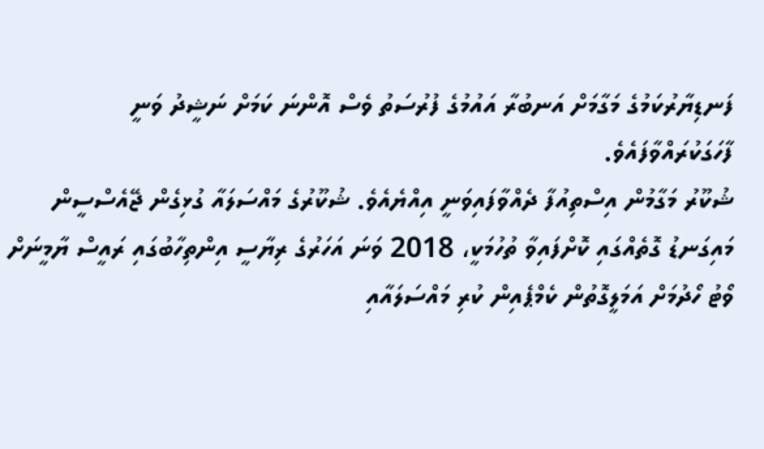ފަނޑިޔާރުކަމުގެ މަގާމަށް އަނބުރާ އައުމުގެ ފުރުސަތު ވެސް އޮންނަ ކަމަށް ނަޝީދު ވަނީ ފާހަގަކުރައްވާފައެވެ.
ޝުކޫރު މަގާމުން އިސްތިއުފާ ދެއްވާފައިވަނީ އިއްޔެއެވެ. ޝުކޫރުގެ މައްސަލައާ ގުޅިގެން ޖޭއެސްސީން މައިގަނޑު ގޮތެއްގައި ކޮށްފައިވާ ތުހުމަކީ، 2018 ވަނަ އަހަރުގެ ރިޔާސީ އިންތިހާބުގައި ރައީސް ޔާމީނަށް ވޯޓު ހޯދުމަށް އަމަލީގޮތުން ކެމްޕެއިން ކުރި މައްސަލައާއި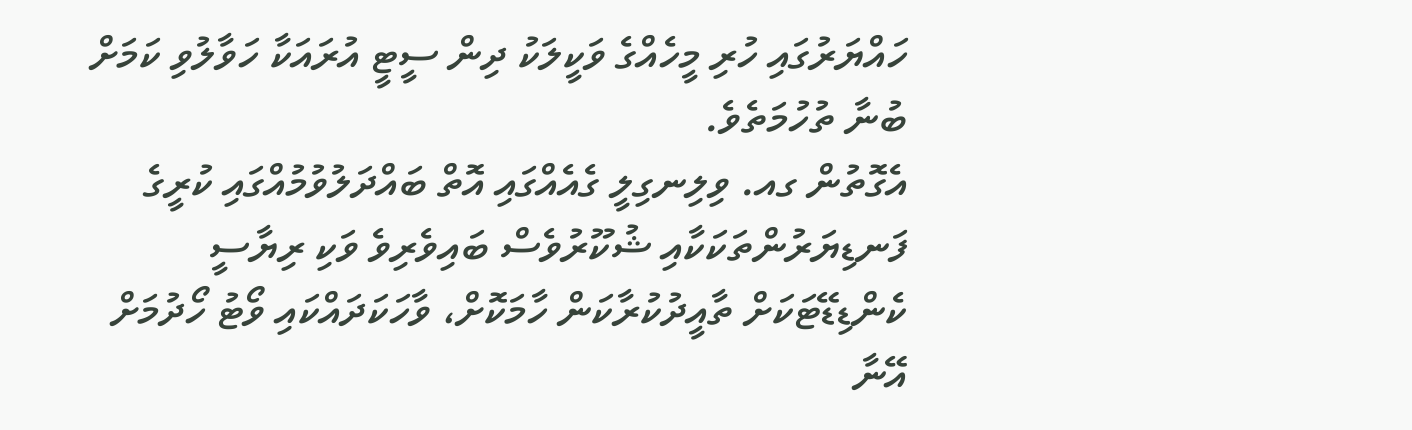ހައްޔަރުގައި ހުރި މީހެއްގެ ވަކީލަކު ދިން ސީޓީ އުރައަކާ ހަވާލުވި ކަމަށް ބުނާ ތުހުމަތެވެ.
އެގޮތުން ގއ. ވިލިނގިލީ ގެއެއްގައި އޮތް ބައްދަލުވުމުއްގައި ކުރީގެ ފަނޑިޔަރުންތަކަކާއި ޝުކޫރުވެސް ބައިވެރިވެ ވަކި ރިޔާސީ ކެންޑިޑޭޓަކަށް ތާއީދުކުރާކަން ހާމަކޮށް، ވާހަކަދައްކައި ވޯޓު ހޯދުމަށް އޭނާ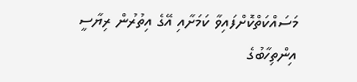މަސައްކަތްކޮށްފައިވާ ކަމަށާއި އޭގެ އިތުރުން ރިޔާސީ އިންތިހާބުގެ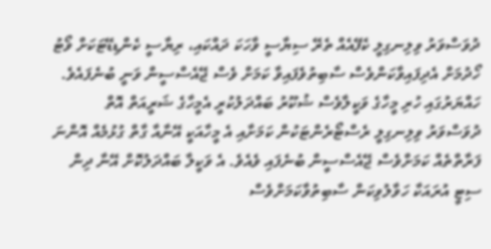ދުވަސްވަރު ވިލިނގިލީ ކެފޭއެއް ތެރޭ ސިޔާސީ ވާހަކަ ދައްކައި، ރިޔާސީ ކެންޑިޑޭޓަކަށް ވޯޓު ހޯދުމަށް އެދިފައިވާކަންވެސް ސާބިތުވެފައިވާ ކަމަށް ވެސް ޖޭއެސްސީން ވަނީ ބުނެފައެވެ.
ހައްޔަރުގައި ހުރި މީހާގެ ވަކީލާވެސް ޝުކޫރު ބައްދަލުކުރީ އެމީހާގެ ޝަރީއަތް އޮތް ދުވަސްވަރު ވިލިނގިލީ ރެސްޓޯރެންޓަކުން ކަމަށާއި އެ މީހާއަކީ އޭނާއާ ގާތް ގުޅުމެއް އޮންނަ ފަރާތްތެއް ކަމަށްވެސް ޖޭއެސްސީން ބުނެފައި ވެއެވެ. އެ ވަކީލާ ބައްދަލުކޮށް އޭނާ ދިން ސިޓީ އުރައަކާ ހަވާލުވިކަން ސާބިތުވާކަމަށްވެސް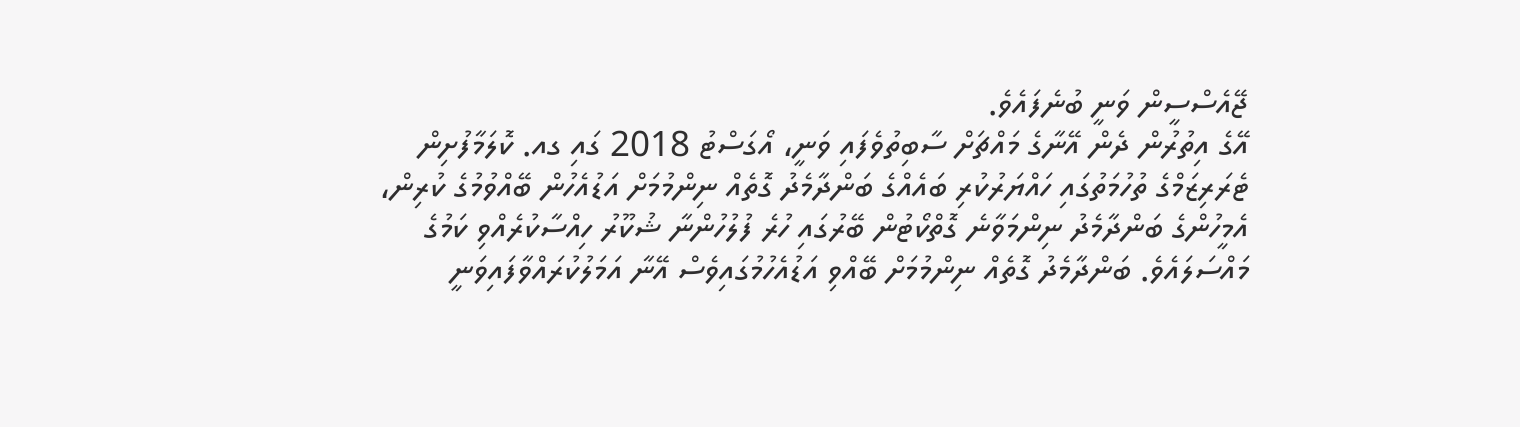ޖޭއެސްސީން ވަނީ ބުނެފައެވެ.
އޭގެ އިތުރުން ދެން އޭނާގެ މައްޗަށް ސާބިތުވެފައި ވަނީ، އޯގަސްޓު 2018 ގައި ގއ. ކޮލަމާފުށިން ޓެރަރިޒަމްގެ ތުހުމަތުގައި ހައްޔަރުކުރި ބައެއްގެ ބަންދާމެދު ގޮތެއް ނިންމުމަށް އަޑުއެހުން ބޭއްވުމުގެ ކުރިން، އެމީހުންގެ ބަންދާމެދު ނިންމަވާނެ ގޮތްކޯޓުން ބޭރުގައި ހުރެ ފުލުހުންނާ ޝުކޫރު ހިއްސާކުރެއްވި ކަމުގެ މައްސަލައެވެ. ބަންދާމެދު ގޮތެއް ނިންމުމަށް ބޭއްވި އަޑުއެހުމުގައިވެސް އޭނާ އަމަލުކުރައްވާފައިވަނީ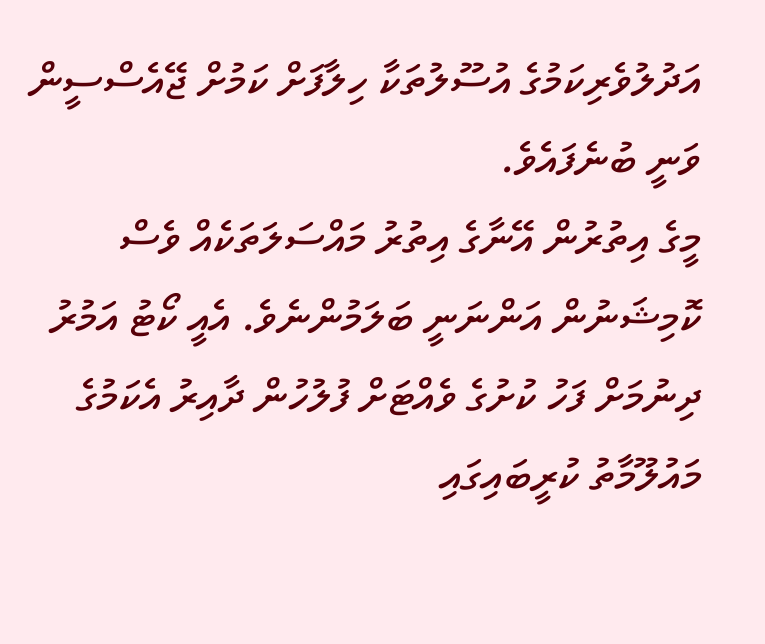އަދުލުވެރިކަމުގެ އުސޫލުތަކާ ހިލާފަށް ކަމުށް ޖޭއެސްސީން ވަނީ ބުނެފައެވެ.
މީގެ އިތުރުން އޭނާގެ އިތުރު މައްސަލަތަކެއް ވެސް ކޮމިޝަނުން އަންނަނީ ބަލަމުންނެވެ. އެއީ ކޯޓު އަމުރު ދިނުމަށް ފަހު ކުށުގެ ވެއްޓަށް ފުލުހުން ދާއިރު އެކަމުގެ މައުލޫމާތު ކުރީބައިގައި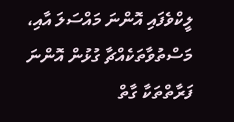ލީކްވެފައި އޮންނަ މައްސަލަ އާއި، މަސްތުވާތަކެއްޗާ ގުޅުން އޮންނަ ފަރާތްތަކާ ގާތް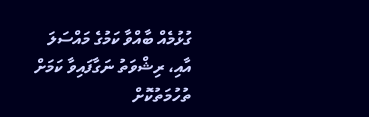ގުޅުމެއް ބާއްވާ ކަމުގެ މައްސަލަ އާއި، ރިޝްވަތު ނަގާފައިވާ ކަމަށް ތުހުމަތުކޮށް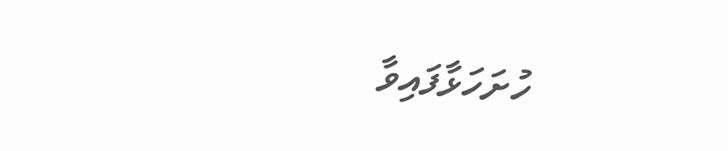ހުށަހަޅާފައިވާ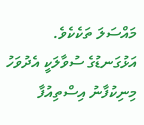މައްސަލަ ތަކެކެވެ.
އަޅުގަނޑުގެ ސުވާލަކީ އެދުވަހު މިނިކުފާނު އިސްތިއުފާ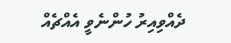ދެއްވިއިރު ހުންނެވީ އެއްޗެއް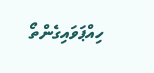ހިއްޕަވައިގެންތޯ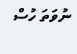ނުވަތަ ހުސް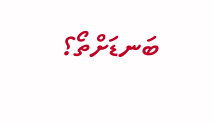ބަނޑަށްތޯ؟